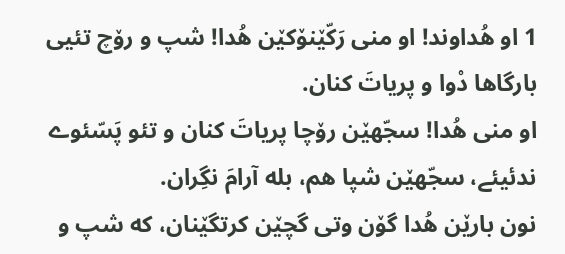1 او هُداوند! او منی رَکّێنۆکێن هُدا! شپ و رۆچ تئیی بارگاها دْوا و پریاتَ کنان.
او منی هُدا! سجّهێن رۆچا پریاتَ کنان و تئو پَسّئوے ندئیئے، سجّهێن شپا هم، بله آرامَ نگِران.
نون بارێن هُدا گۆن وتی گچێن کرتگێنان، که شپ و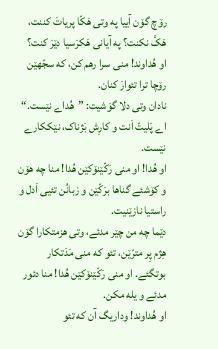رۆچ گۆن آییا په وتی هَکّا پریاتَ کننت، هَکَّ نکنت؟ په آیانی هَکرَسیا دێرَ کنت؟
او هُداوند! منی سرا رهم کن، که سجّهێن رۆچا ترا تئوارَ کنان.
نادان وتی دلا گوَشیت: ”هُداے نێست.“ اے پَلیتّ اَنت و کارِش بَژناک، نێککارے نێست.
او هُدا! او منی رَکّێنۆکێن هُدا! منا چه هۆن و کۆشئے گناها برَکّێن و زبانُن تئیی اَدل و راستیا نازێنیت.
دێما چه من چێر مدئے، وتی هزمتکارا گۆن هِژم پِر مترّێن، تئو که منی مَدَتکار بوتگئے. او منی رَکّێنۆکێن هُدا! منا دئور مدئے و یله مکن.
او هُداوند! وداریگ آن که تئو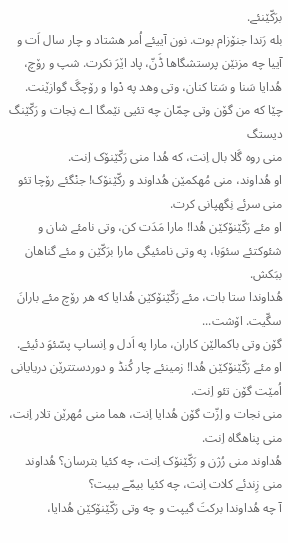برَکّێنئے.
بله رَندا جنۆزام بوت. نون آییئے اُمر هشتاد و چار سال اَت و آییا چه مزنێن پرستشگاها ڈَنّ، پاد اێرَ نکرت. شپ و رۆچ، هُدایا سَنا و سَتا کنان، وتی وهد په دْوا و رۆچگَ گوازێنت.
چێا که من گۆن وتی چمّان چه تئیی نێمگا اے نِجات و رَکّێنگ دیستگ
منی روه گَلا بال اِنت، که هُدا منی رَکّێنۆک اِنت.
او هُداوند، منی مُهکمێن هُداوند و رکّێنۆک! جنْگئے رۆچا تئو منی سرئے نِگهپانی کرت.
او مئے رَکّێنۆکێن هُدا! مارا مَدَت کن، وتی نامئے شان و شئوکتئے سئوَبا، په وتی نامئیگی مارا برَکّێن و مئے گناهان ببَکش.
هُداوندا ستا بات، مئے رَکّێنۆکێن هُدایا که هر رۆچ مئے بارانَ سگّیت. اۆشت...
گۆن وتی باکمالێن کاران، مارا په اَدل و اِنساپ پسّئوَ دئیئے. او مئے رَکّێنۆکێن هُدا! زمینئے چار کُنڈ و دوردستترێن دریایانی اُمێت گۆن تئو اِنت.
منی نجات و اِزّت گۆن هُدایا اِنت، هما منی مُهرێن تلار اِنت، منی پناهگاه اِنت.
هُداوند منی رُژن و رَکّێنۆک اِنت، چه کئیا بترسان؟ هُداوند منی زِندئے کلات اِنت، چه کئیا بیمّے ببیت؟
آ چه هُداوندا برکتَ گیپت و چه وتی رَکّێنۆکێن هُدایا،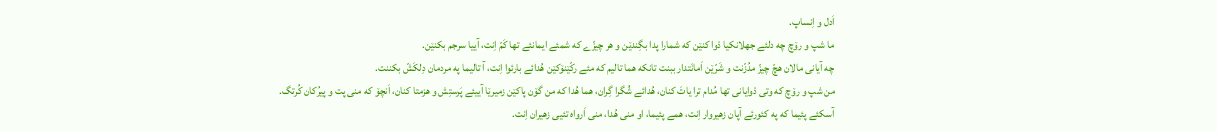اَدل و اِنساپ.
ما شپ و رۆچ چه دلئے جهلانکیا دْوا کنێن که شمارا پدا بگِندێن و هر چیزّے که شمئے ایمانئے تها کَمّ اِنت، آییا سرجم بکنێن.
چه آیانی مالان هچّ چیزّ مدُزّنت و شَرّێن اَمانَتدار ببنت تانکه هما تالیم که مئے رکّێنۆکێن هُدائے بارئوا اِنت، آ تالیما په مردمان دِلکَشّ بکننت.
من شپ و رۆچ که وتی دْوایانی تها مُدام ترا یاتَ کنان، هُدائے شُگرا گِران، هما هُدا که من گۆن پاکێن زمیرێا آییئے پَرستِش و هزمتا کنان، اَنچۆ که منی پت و پیرُکان کُرتگ.
آسکئے پئیما که په کئورئے آپان زهیروار اِنت، همے پئیما، او منی هُدا، منی اَرواه تئیی زهیران اِنت.